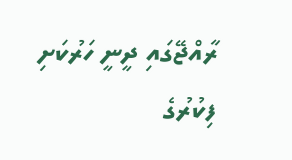ރާއްޖޭގައި ދީނީ ހަރުކަށި ފިކުރުގެ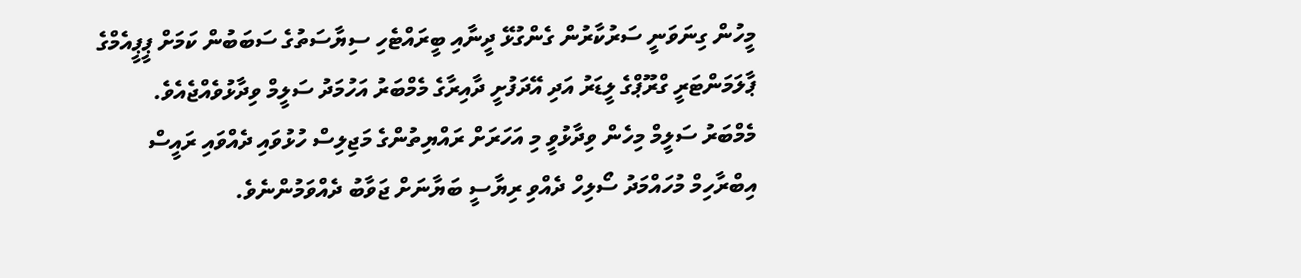މީހުން ގިނަވަނީ ސަރުކާރުން ގެންގުޅޭ ދީނާއި ބީރައްޓެހި ސިޔާސަތުގެ ސަބަބުން ކަމަށް ޕީޕީއެމްގެ ޕާލަމަންޓަރީ ގްރޫޕްގެ ލީޑަރު އަދި އޭދަފުށީ ދާއިރާގެ މެމްބަރު އަހުމަދު ސަލީމް ވިދާޅުވެއްޖެއެވެ.
މެމްބަރު ސަލީމް މިހެން ވިދާޅުވީ މި އަހަރަށް ރައްޔިތުންގެ މަޖިލިސް ހުޅުވައި ދެއްވައި ރައީސް އިބްރާހިމް މުހައްމަދު ސޯލިހް ދެއްވި ރިޔާސީ ބަޔާނަށް ޖަވާބު ދެއްވަމުންނެވެ.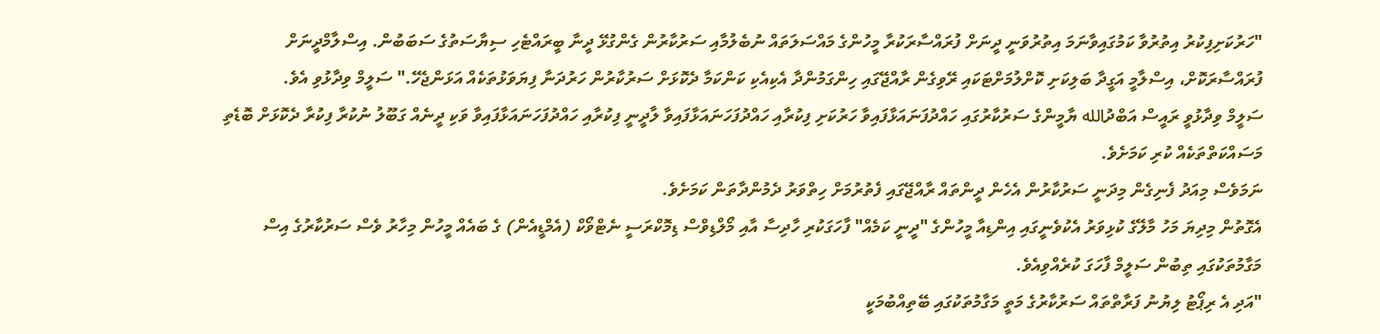"ހަރުކަށިފިކުރު އިތުރުވާ ކަމުގައިވާނަމަ އިތުރުވަނީ ދީނަށް ފުރައްސާރަކުރާ މީހުންގެ މައްސަލަތައް ނުބެލުމާއި ސަރުކާރުން ގެންގުޅޭ ދީނާ ބީރައްޓެހި ސިޔާސަތުގެ ސަބަބުން. އިސްލާމްދީނަށް ފުރައްސާރަކޮށް، އިސްލާމީ އަގީދާ ބަލިކަށި ކޮށްލުމަށްޓަކައި ރޭވިގެން ރާއްޖޭގައި ހިންގަމުންދާ އެކިއެކި ކަންކަމާ ދެކޮޅަށް ސަރުކާރުން ހަރުދަނާ ފިޔަވަޅުތަކެއް އަޅަންޖެހޭ." ސަލީމް ވިދާޅުވި އެވެ.
ސަލީމް ވިދާޅުވީ ރައީސް އަބްދުالله ޔާމީންގެ ސަރުކާރުގައި ހައްދުފަނައަޅާފައިވާ ހަރުކަށި ފިކުރާއި ހައްދުފަހަނައަޅާފައިވާ ލާދީނީ ފިކުރާއި ހައްދުފަހަނައަޅާފައިވާ ވަކި ދީނެއް ގަބޫލު ނުކުރާ ފިކުރާ ދެކޮޅަށް ބޮޑެތި މަސައްކަތްތަކެއް ކުރި ކަމަށެވެ.
ނަމަވެސް މިއަދު ފެނިގެން މިދަނީ ސަރުކާރުން އެހެން ދީންތައް ރާއްޖޭގައި ފެތުރުމަށް ހިތްވަރު ދެމުންދާތަން ކަމަށެވެ.
އެގޮތުން މިދިޔަ މަހު މާލޭގެ ކުޅިވަރު އެކުވެނީގައި އިންޑިއާ މީހުންގެ "ދީނީ ކަމެއް" ފާހަގަކުރި ހާދިސާ އާއި މޯލްޑިވްސް ޑިމޮކްރަސީ ނެޓްވޯކް (އެމްޑީއެން) ގެ ބައެއް މީހުން މިހާރު ވެސް ސަރުކާރުގެ އިސް މަގާމުތަކުގައި ތިބުން ސަލީމް ފާހަގަ ކުރެއްވިއެވެ.
"އަދި އެ ރިޕޯޓު ލިޔުނު ފަރާތްތައް ސަރުކާރުގެ މަތީ މަގާމުތަކުގައި ބޭތިއްބުމަކީ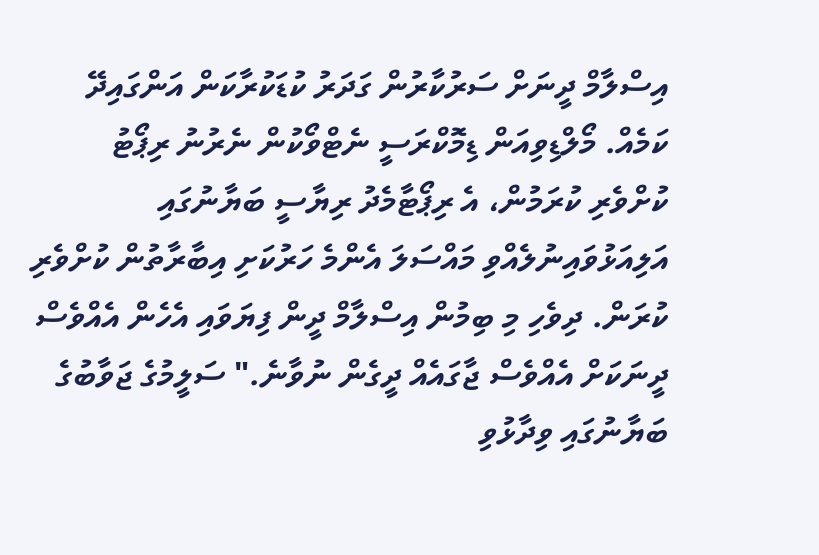އިސްލާމް ދީނަށް ސަރުކާރުން ގަދަރު ކުޑަކުރާކަން އަންގައިދޭ ކަމެއް. މޯލްޑިވިއަން ޑިމޮކްރަސީ ނެޓްވޯކުން ނެރުނު ރިޕޯޓު ކުށްވެރި ކުރަމުން، އެ ރިޕޯޓާމެދު ރިޔާސީ ބަޔާނުގައި އަލިއަޅުވައިނުލެއްވި މައްސަލަ އެންމެ ހަރުކަށި އިބާރާތުން ކުށްވެރި ކުރަން. ދިވެހި މި ބިމުން އިސްލާމް ދީން ފިޔަވައި އެހެން އެއްވެސް ދީނަކަށް އެއްވެސް ޖާގައެއް ދީގެން ނުވާނެ." ސަލީމުގެ ޖަވާބުގެ ބަޔާނުގައި ވިދާޅުވި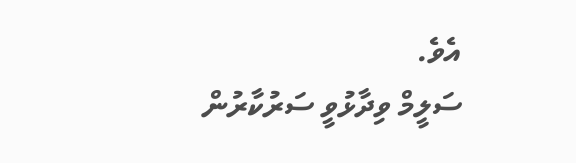އެވެ.
ސަލީމް ވިދާޅުވީ ސަރުކާރުން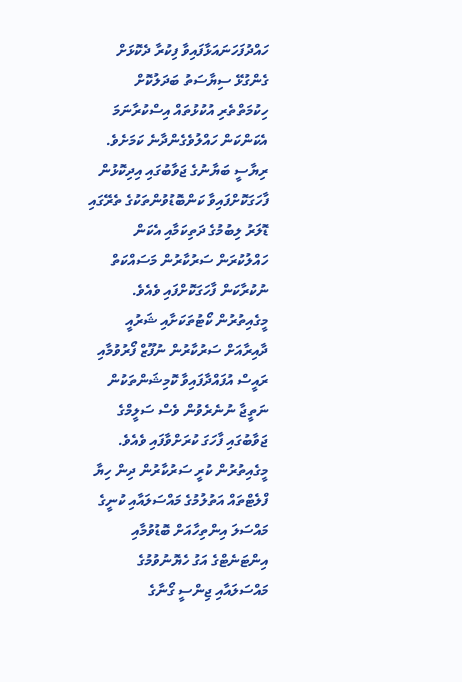ހައްދުފަހަނައަޅާފައިވާ ފިކުރާ ދެކޮޅަށް ގެންގުޅޭ ސިޔާސަތު ބަދަލުކޮށް ހިކުމަތްތެރި އުކުޅުތައް އިސްކުރާނަމަ އެކަންކަން ހައްލުވެގެންދާނެ ކަމަށެވެ.
ރިޔާސީ ބަޔާނުގެ ޖަވާބުގައި އިދިކޮޅުން ފާހަގަކޮށްފައިވާ ކަންބޮޑުވުންތަކުގެ ތެރޭގައި ޑޮލަރު ލިބުމުގެ ދަތިކަމާއި އެކަން ހައްލުކުރަން ސަރުކާރުން މަސައްކަތް ނުކުރާކަން ފާހަގަކޮށްފައި ވެއެވެ.
މީގެއިތުރުން ކޯޓުތަކަށާއި ޝަރުއީ ދާއިރާއަށް ސަރުކާރުން ނުފޫޒް ފޯރުވުމާއި ރައީސް އުފައްދާފައިވާ ކޮމިޝަންތަކުން ނަތީޖާ ނުނެރެވުން ވެސް ސަލީމްގެ ޖަވާބުގައި ފާހަގަ ކުރަށްވާފައި ވެއެވެ. މީގެއިތުރުން ކުރީ ސަރުކާރުން ދިން ހިޔާ ފްލެޓްތައް އަތުލުމުގެ މައްސަލައާއި ކުނީގެ މައްސަލަ އިންތިހާއަށް ބޮޑުވުމާއި އިންޓަނެޓްގެ އަގު ހެޔޮނުވުމުގެ މައްސަލައާއި ޖިންސީ ގޯނާގެ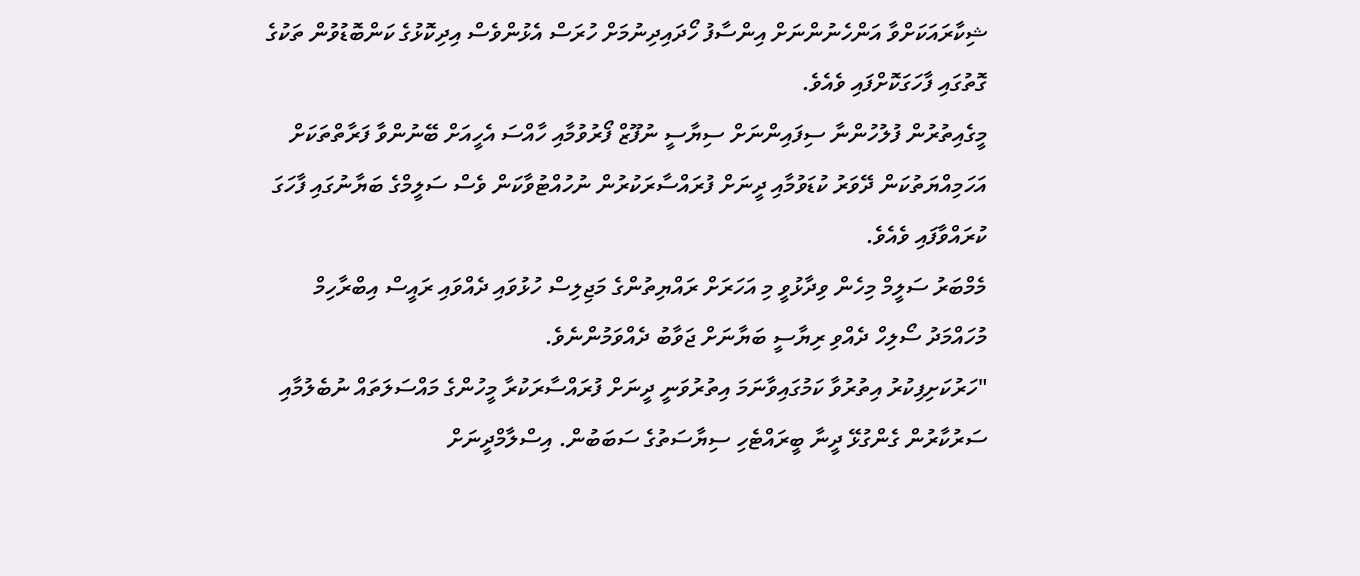ޝިކާރައަކަށްވާ އަންހެނުންނަށް އިންސާފު ހޯދައިދިނުމަށް ހުރަސް އެޅުންވެސް އިދިކޮޅުގެ ކަންބޮޑުވުން ތަކުގެ ގޮތުގައި ފާހަގަކޮށްފައި ވެއެވެ.
މީގެއިތުރުން ފުލުހުންނާ ސިފައިންނަށް ސިޔާސީ ނުފޫޒް ފޯރުވުމާއި ހާއްސަ އެހީއަށް ބޭނުންވާ ފަރާތްތަކަށް އަހަމިއްޔަތުކަން ދޭވަރު ކުޑަވުމާއި ދީނަށް ފުރައްސާރަކުރުން ނުހުއްޓުވާކަން ވެސް ސަލީމްގެ ބަޔާނުގައި ފާހަގަ ކުރައްވާފައި ވެއެވެ.
މެމްބަރު ސަލީމް މިހެން ވިދާޅުވީ މި އަހަރަށް ރައްޔިތުންގެ މަޖިލިސް ހުޅުވައި ދެއްވައި ރައީސް އިބްރާހިމް މުހައްމަދު ސޯލިހް ދެއްވި ރިޔާސީ ބަޔާނަށް ޖަވާބު ދެއްވަމުންނެވެ.
"ހަރުކަށިފިކުރު އިތުރުވާ ކަމުގައިވާނަމަ އިތުރުވަނީ ދީނަށް ފުރައްސާރަކުރާ މީހުންގެ މައްސަލަތައް ނުބެލުމާއި ސަރުކާރުން ގެންގުޅޭ ދީނާ ބީރައްޓެހި ސިޔާސަތުގެ ސަބަބުން. އިސްލާމްދީނަށް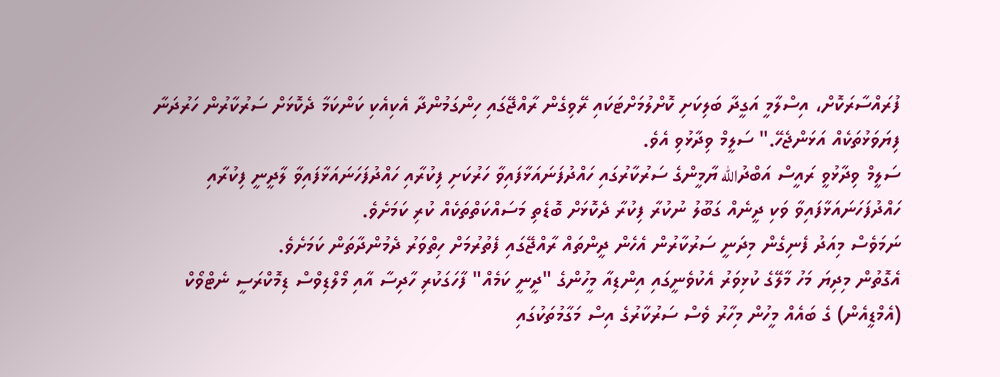ފުރައްސާރަކޮށް، އިސްލާމީ އަގީދާ ބަލިކަށި ކޮށްލުމަށްޓަކައި ރޭވިގެން ރާއްޖޭގައި ހިންގަމުންދާ އެކިއެކި ކަންކަމާ ދެކޮޅަށް ސަރުކާރުން ހަރުދަނާ ފިޔަވަޅުތަކެއް އަޅަންޖެހޭ." ސަލީމް ވިދާޅުވި އެވެ.
ސަލީމް ވިދާޅުވީ ރައީސް އަބްދުالله ޔާމީންގެ ސަރުކާރުގައި ހައްދުފަނައަޅާފައިވާ ހަރުކަށި ފިކުރާއި ހައްދުފަހަނައަޅާފައިވާ ލާދީނީ ފިކުރާއި ހައްދުފަހަނައަޅާފައިވާ ވަކި ދީނެއް ގަބޫލު ނުކުރާ ފިކުރާ ދެކޮޅަށް ބޮޑެތި މަސައްކަތްތަކެއް ކުރި ކަމަށެވެ.
ނަމަވެސް މިއަދު ފެނިގެން މިދަނީ ސަރުކާރުން އެހެން ދީންތައް ރާއްޖޭގައި ފެތުރުމަށް ހިތްވަރު ދެމުންދާތަން ކަމަށެވެ.
އެގޮތުން މިދިޔަ މަހު މާލޭގެ ކުޅިވަރު އެކުވެނީގައި އިންޑިއާ މީހުންގެ "ދީނީ ކަމެއް" ފާހަގަކުރި ހާދިސާ އާއި މޯލްޑިވްސް ޑިމޮކްރަސީ ނެޓްވޯކް (އެމްޑީއެން) ގެ ބައެއް މީހުން މިހާރު ވެސް ސަރުކާރުގެ އިސް މަގާމުތަކުގައި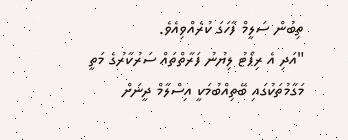ތިބުން ސަލީމް ފާހަގަ ކުރެއްވިއެވެ.
"އަދި އެ ރިޕޯޓު ލިޔުނު ފަރާތްތައް ސަރުކާރުގެ މަތީ މަގާމުތަކުގައި ބޭތިއްބުމަކީ އިސްލާމް ދީނަށް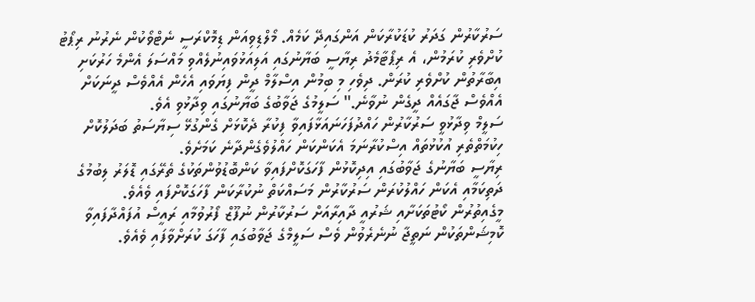ސަރުކާރުން ގަދަރު ކުޑަކުރާކަން އަންގައިދޭ ކަމެއް. މޯލްޑިވިއަން ޑިމޮކްރަސީ ނެޓްވޯކުން ނެރުނު ރިޕޯޓު ކުށްވެރި ކުރަމުން، އެ ރިޕޯޓާމެދު ރިޔާސީ ބަޔާނުގައި އަލިއަޅުވައިނުލެއްވި މައްސަލަ އެންމެ ހަރުކަށި އިބާރާތުން ކުށްވެރި ކުރަން. ދިވެހި މި ބިމުން އިސްލާމް ދީން ފިޔަވައި އެހެން އެއްވެސް ދީނަކަށް އެއްވެސް ޖާގައެއް ދީގެން ނުވާނެ." ސަލީމުގެ ޖަވާބުގެ ބަޔާނުގައި ވިދާޅުވި އެވެ.
ސަލީމް ވިދާޅުވީ ސަރުކާރުން ހައްދުފަހަނައަޅާފައިވާ ފިކުރާ ދެކޮޅަށް ގެންގުޅޭ ސިޔާސަތު ބަދަލުކޮށް ހިކުމަތްތެރި އުކުޅުތައް އިސްކުރާނަމަ އެކަންކަން ހައްލުވެގެންދާނެ ކަމަށެވެ.
ރިޔާސީ ބަޔާނުގެ ޖަވާބުގައި އިދިކޮޅުން ފާހަގަކޮށްފައިވާ ކަންބޮޑުވުންތަކުގެ ތެރޭގައި ޑޮލަރު ލިބުމުގެ ދަތިކަމާއި އެކަން ހައްލުކުރަން ސަރުކާރުން މަސައްކަތް ނުކުރާކަން ފާހަގަކޮށްފައި ވެއެވެ.
މީގެއިތުރުން ކޯޓުތަކަށާއި ޝަރުއީ ދާއިރާއަށް ސަރުކާރުން ނުފޫޒް ފޯރުވުމާއި ރައީސް އުފައްދާފައިވާ ކޮމިޝަންތަކުން ނަތީޖާ ނުނެރެވުން ވެސް ސަލީމްގެ ޖަވާބުގައި ފާހަގަ ކުރަށްވާފައި ވެއެވެ.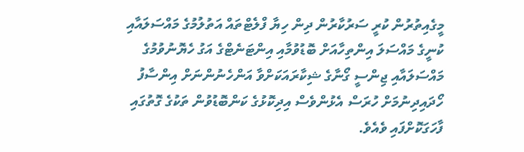މީގެއިތުރުން ކުރީ ސަރުކާރުން ދިން ހިޔާ ފްލެޓްތައް އަތުލުމުގެ މައްސަލައާއި ކުނީގެ މައްސަލަ އިންތިހާއަށް ބޮޑުވުމާއި އިންޓަނެޓްގެ އަގު ހެޔޮނުވުމުގެ މައްސަލައާއި ޖިންސީ ގޯނާގެ ޝިކާރައަކަށްވާ އަންހެނުންނަށް އިންސާފު ހޯދައިދިނުމަށް ހުރަސް އެޅުންވެސް އިދިކޮޅުގެ ކަންބޮޑުވުން ތަކުގެ ގޮތުގައި ފާހަގަކޮށްފައި ވެއެވެ.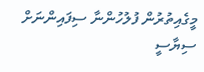މީގެއިތުރުން ފުލުހުންނާ ސިފައިންނަށް ސިޔާސީ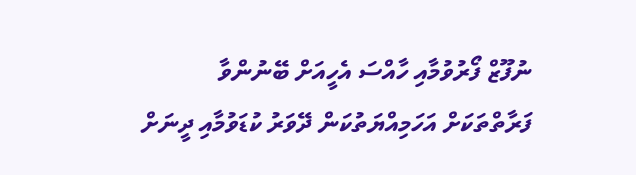ނުފޫޒް ފޯރުވުމާއި ހާއްސަ އެހީއަށް ބޭނުންވާ ފަރާތްތަކަށް އަހަމިއްޔަތުކަން ދޭވަރު ކުޑަވުމާއި ދީނަށް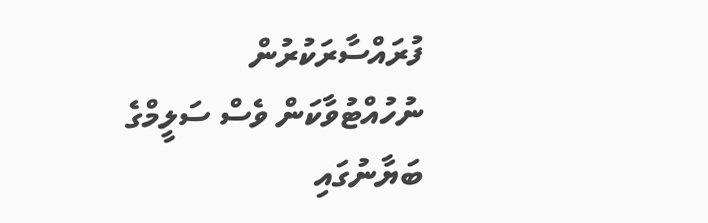ފުރައްސާރަކުރުން ނުހުއްޓުވާކަން ވެސް ސަލީމްގެ ބަޔާނުގައި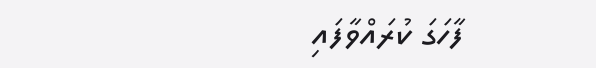ފާހަގަ ކުރައްވާފައި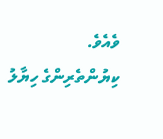ވެއެވެ.
ކިޔުންތެރިންގެ ހިޔާލު